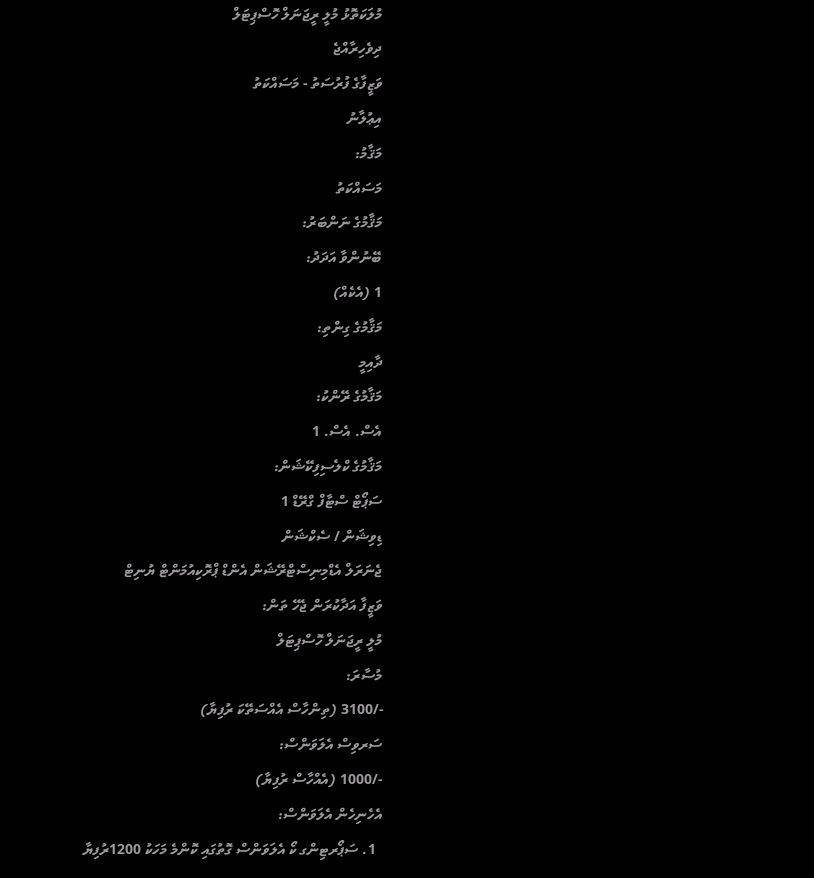މުލަކަތޮޅު މުލީ ރީޖަނަލް ހޮސްޕިޓަލް
ދިވެހިރާއްޖެ
ވަޒީފާގެ ފުރުސަތު - މަސައްކަތު
އިޢުލާނު
މަޤާމު:
މަސައްކަތު
މަޤާމުގެ ނަންބަރު:
ބޭނުންވާ އަދަދު:
1 (އެކެއް)
މަޤާމުގެ ގިންތި:
ދާއިމީ
މަޤާމުގެ ރޭންކު:
އެސް. އެސް. 1
މަޤާމުގެ ކްލެސިފިކޭޝަން:
ސަޕޯޓް ސްޓާފް ގްރޭޑް 1
ޑިވިޝަން / ސެކްޝަން
ޖެނަރަލް އެޑްމިނިސްޓްރޭޝަން އެންޑް ޕްރޮކިއުމަންޓް ޔުނިޓް
ވަޒީފާ އަދާކުރަން ޖެހޭ ތަން:
މުލީ ރީޖަނަލް ހޮސްޕިޓަލް
މުސާރަ:
-/3100 (ތިންހާސް އެއްސަތޭކަ ރުފިޔާ)
ސަރވިސް އެލަވަންސް:
-/1000 (އެއްހާސް ރުފިޔާ)
އެހެނިހެން އެލަވަންސް:
  1. ސަޕޯރޓިންގ ކޯ އެލަވަންސް ގޮތުގައި ކޮންމެ މަހަކު 1200ރުފިޔާ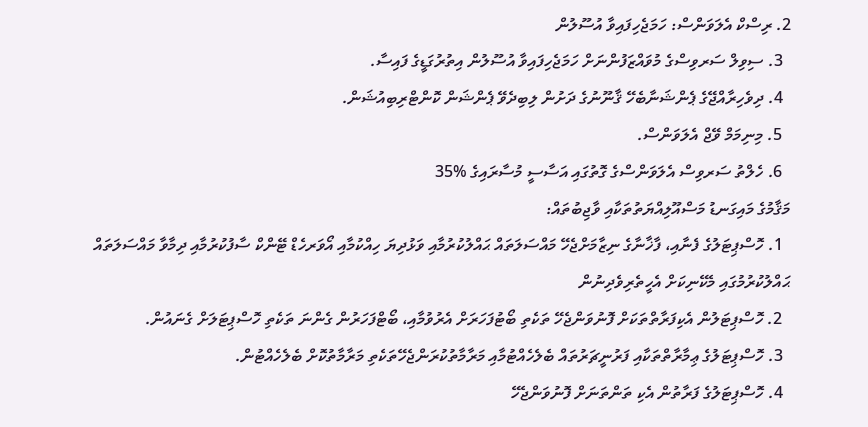2. ރިސްކް އެލަވަންސް: ހަމަޖެހިފައިވާ އުސޫލުން
  3. ސިވިލް ސަރވިސްގެ މުވައްޒަފުންނަށް ހަމަޖެހިފައިވާ އުސޫލުން އިތުރުގަޑީގެ ފައިސާ.
  4. ދިވެހިރާއްޖޭގެ ޕެންޝަނާބެހޭ ޤާނޫނުގެ ދަށުން ލިބިދެވޭ ޕެންޝަން ކޮންޓްރިބިއުޝަން.
  5. މިނިމަމް ވޭޖް އެލަވަންސް.
  6. ހެލްތު ސަރވިސް އެލަވަންސްގެ ގޮތުގައި އަސާސީ މުސާރައިގެ %35
މަޤާމުގެ މައިގަނޑު މަސްއޫލިއްޔަތުތަކާއި ވާޖިބުތައް:
  1. ހޮސްޕިޓަލުގެ ފެނާއި، ފާޚާނާގެ ނިޒާމަށްޖެހޭ މައްސަލަތައް ޙައްލުކުރުމާއި ވަޅުދިޔަ ހިއްކުމާއި އޯވަރހެޑް ޓޭންކް ސާފުކުރުމާއި ދިމާވާ މައްސަލަތައް ޙައްލުކުރުމުގައި މެކޭނިކަށް އެހީތެރިވެދިނުން
  2. ހޮސްޕިޓަލުން އެކިފަރާތްތަކަށް ފޮނުވަންޖެހޭ ތަކެތި ބޯޓުފަހަރަށް އެރުވުމާއި، ބޯޓްފަހަރުން ގެންނަ ތަކެތި ހޮސްޕިޓަލަށް ގެނައުން.
  3. ހޮސްޕިޓަލުގެ ޢިމާރާތްތަކާއި ފަރުނީޗަރުތައް ބެލެހެއްޓުމާއި މަރާމާތުކުރަންޖެހޭތަކެތި މަރާމާތުކޮށް ބެލެހެއްޓުން.
  4. ހޮސްޕިޓަލުގެ ފަރާތުން އެކި ތަންތަނަށް ފޮނުވަންޖެހޭ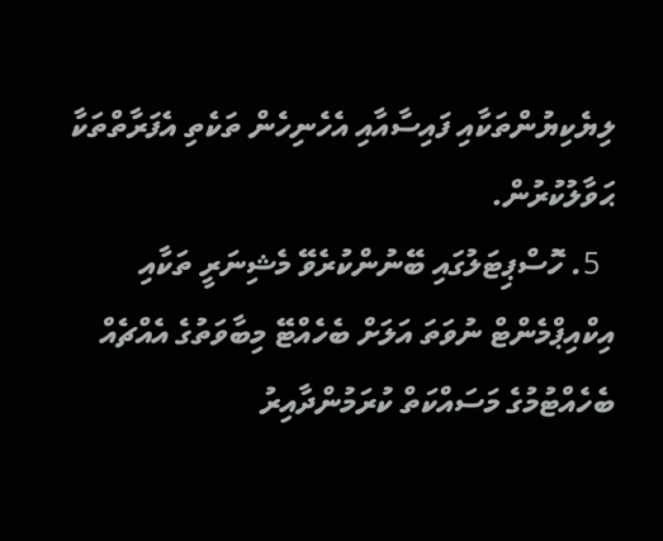ލިޔެކިޔުންތަކާއި ފައިސާއާއި އެހެނިހެން ތަކެތި އެފަރާތްތަކާ ޙަވާލުކުރުން.
  5. ހޮސްޕިޓަލުގައި ބޭނުންކުރެވޭ މެޝިނަރީ ތަކާއި އިކްއިޕްމެންޓް ނުވަތަ އަލަށް ބެހެއްޓޭ މިބާވަތުގެ އެއްޗެއް ބެހެއްޓުމުގެ މަސައްކަތް ކުރަމުންދާއިރު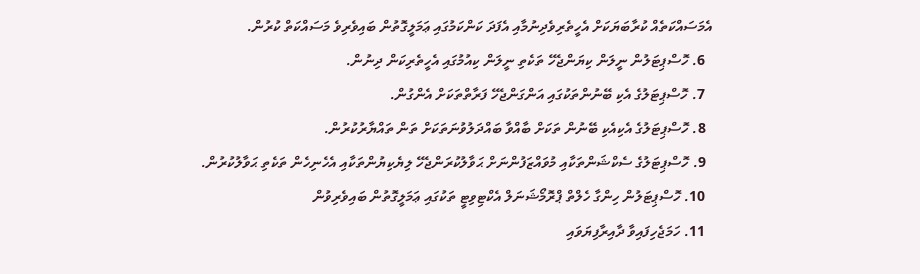އެމަސައްކަތެއް ކުރާބަޔަކަށް އެހީތެރިވެދިނުމާއި އެފަދަ ކަންކަމުގައި ޢަމަލީގޮތުން ބައިވެރިވެ މަސައްކަތް ކުރުން.
  6. ހޮސްޕިޓަލުން ނީލަން ކިޔަންޖެހޭ ތަކެތި ނީލަން ކިއުމުގައި އެހީތެރިކަން ދިނުން.
  7. ހޮސްޕިޓަލުގެ އެކި ބޭނުންތަކުގައި އަންގަންޖެހޭ ފަރާތްތަކަށް އެންގުން.
  8. ހޮސްޕިޓަލުގެ އެކިއެކި ބޭނުން ތަކަށް ބާއްވާ ބައްދަލުވުނަތަކަށް ތަން ތައްޔާރުކުރުން.
  9. ހޮސްޕިޓަލުގެ ސެކްޝަންތަކާއި މުވައްޒަފުންނަށް ޙަވާލުކުރަންޖެހޭ ލިޔެކިޔުންތަކާއި އެހެނިހެން ތަކެތި ޙަވާލުކުރުން.
  10. ހޮސްޕިޓަލުން ހިންގާ ހެލްތް ޕްރޮމޯޝަނަލް އެކްޓިވިޓީ ތަކުގައި ޢަމަލީގޮތުން ބައިވެރިވުން
  11. ހަމަޖެހިފައިވާ ދާއިރާފިޔަވައި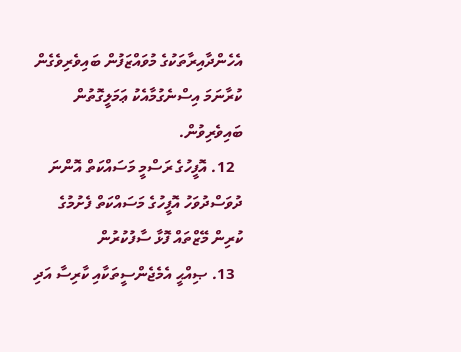އެހެންދާއިރާތަކުގެ މުވައްޒަފުން ބައިވެރިވެގެން ކުރާނަމަ އިސްނެގުމާއެކު ޢަމަލީގޮތުން ބައިވެރިވުން.
  12. އޮފީހުގެ ރަސްމީ މަސައްކަތް އޮންނަ ދުވަސްދުވަހު އޮފީހުގެ މަސައްކަތް ފެށުމުގެ ކުރިން މޭޒްތައް ފޮޅާ ސާފުކުރުން
  13. ޞިއްޙީ އެމެޖެންސީތަކާއި ކާރިސާ އަދި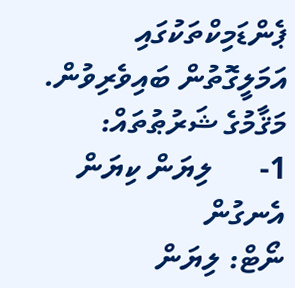ޕެންޑަމިކްތަކުގައި އަމަލީގޮތުން ބައިވެރިވުން.
މަޤާމުގެ ޝަރުޠުތައް:
1-      ލިޔަން ކިޔަން އެނގުން
ނޯޓް: ލިޔަން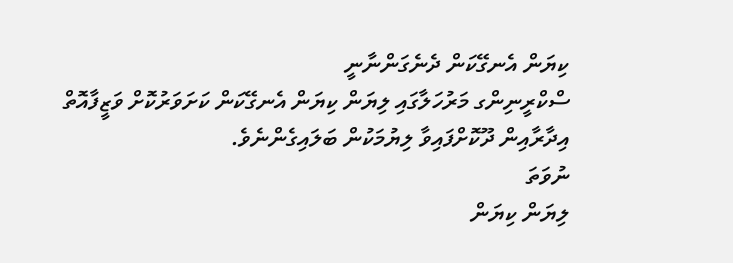ކިޔަން އެނގޭކަން ދެނެގަންނާނީ
ސްކްރީނިންގ މަރުހަލާގައި ލިޔަން ކިޔަން އެނގޭކަން ކަށަވަރުކޮށް ވަޒީފާއޮތް އިދާރާއިން ދޫކޮށްފައިވާ ލިޔުމަކުން ބަލައިގެންނެވެ.
ނުވަތަ
ލިޔަން ކިޔަން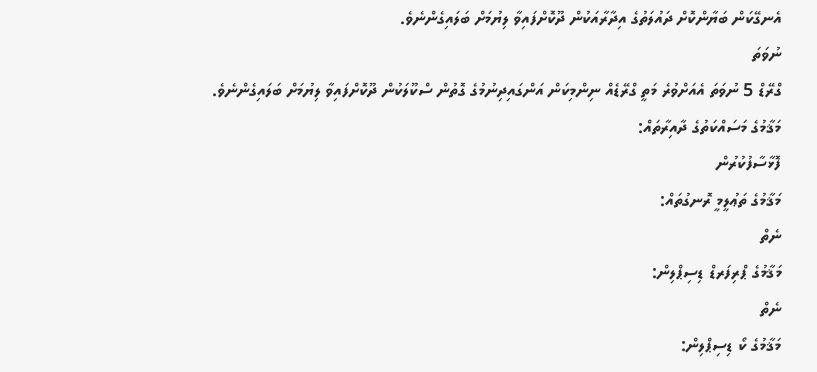އެނގޭކަން ބަޔާންކޮށް ދައުލަތުގެ އިދާރާއަކުން ދޫކޮށްފައިވާ ލިޔުމަށް ބަލައިގެންނެވެ.
ނުވަތަ
ގްރޭޑް 5 ނުވަތަ އެއަށްވުރެ މަތީ ގްރޭޑެއް ނިންމިކަން އަންގައިދިނުމުގެ ގޮތުން ސްކޫލަކުން ދޫކޮށްފައިވާ ލިޔުމަށް ބަލައިގެންނެވެ.
މަޤާމުގެ މަސައްކަތުގެ ދާއިރާތައް:
ފޮޅާސާފުކުރުން
މަޤާމުގެ ތަޢުލީމީ ރޮނގުތައް:
ނެތް
މަޤާމުގެ ޕްރިފަރޑް ޑިސިޕްލިން:
ނެތް
މަޤާމުގެ ކޯ ޑިސިޕްލިން: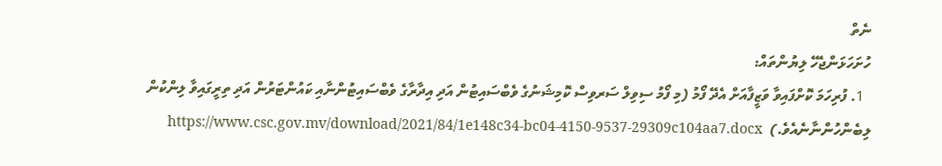ނެތް
ހުށަހަޅަންޖެހޭ ލިޔުންތައް:
  1. ފުރިހަމަ ކޮށްފައިވާ ވަޒީފާއަށް އެދޭ ފޯމު (މި ފޯމު ސިވިލް ސަރވިސް ކޮމިޝަނުގެ ވެބްސައިޓުން އަދި އިދާރާގެ ވެބްސައިޓުންނާއި ކައުންޓަރުން އަދި ތިރީގައިވާ ލިންކުން ލިބެންހުންނާނެއެވެ.)  https://www.csc.gov.mv/download/2021/84/1e148c34-bc04-4150-9537-29309c104aa7.docx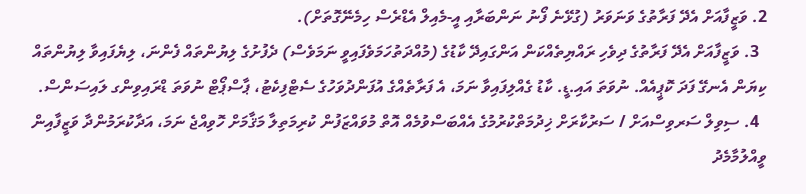2. ވަޒީފާއަށް އެދޭ ފަރާތުގެ ވަނަވަރު (ގުޅޭނެ ފޯނު ނަންބަރާއި އީ-މެއިލް އެޑްރެސް ހިމެނޭގޮތަށް).
  3. ވަޒީފާއަށް އެދޭ ފަރާތުގެ ދިވެހި ރައްޔިތެއްކަން އަންގައިދޭ ކާޑުގެ (މުއްދަތުހަމަވެފައިވީ ނަމަވެސް) ދެފުށުގެ ލިޔުންތައް ފެންނަ، ލިޔެފައިވާ ލިޔުންތައް ކިޔަން އެނގޭ ފަދަ ކޮޕީއެއް. ނުވަތަ އައި.ޑީ. ކާޑު ގެއްލިފައިވާ ނަމަ، އެ ފަރާތެއްގެ އުފަންދުވަހުގެ ސެޓްފިކެޓު، ޕާސްޕޯޓް ނުވަތަ ޑްރައިވިންގ ލައިސަންސް.
  4. ސިވިލް ސަރވިސްއަށް / ސަރުކާރަށް ޚިދުމަތްކުރުމުގެ އެއްބަސްވުމެއް އޮތް މުވައްޒަފުން ކުރިމަތިލާ މަޤާމަށް ހޮވިއްޖެ ނަމަ، އަދާކުރަމުންދާ ވަޒީފާއިން ވީއްލުމާމެދު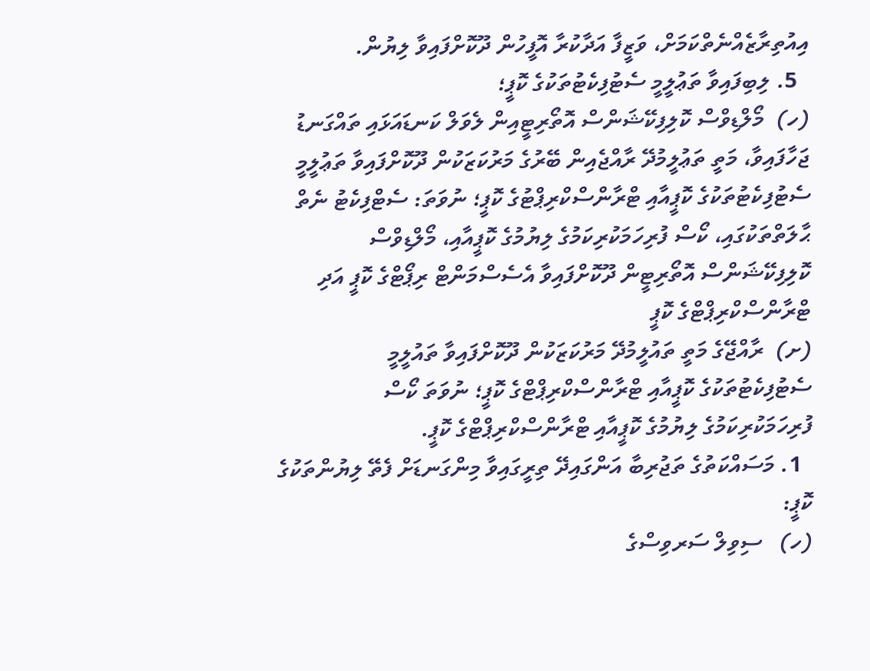އިއުތިރާޒެއްނެތްކަމަށް، ވަޒީފާ އަދާކުރާ އޮފީހުން ދޫކޮށްފައިވާ ލިޔުން.
  5. ލިބިފައިވާ ތަޢުލީމީ ސެޓުފިކެޓުތަކުގެ ކޮޕީ؛
(ހ)  މޯލްޑިވްސް ކޮލިފިކޭޝަންސް އޮތޯރިޓީއިން ލެވަލް ކަނޑައަޅައި ތައްގަނޑު ޖަހާފައިވާ، މަތީ ތަޢުލީމުދޭ ރާއްޖެއިން ބޭރުގެ މަރުކަޒަކުން ދޫކޮށްފައިވާ ތަޢުލީމީ ސެޓުފިކެޓުތަކުގެ ކޮޕީއާއި ޓްރާންސްކްރިޕްޓުގެ ކޮޕީ؛ ނުވަތަ: ސެޓްފިކެޓު ނެތް ޙާލަތްތަކުގައި، ކޯސް ފުރިހަމަކުރިކަމުގެ ލިޔުމުގެ ކޮޕީއާއި، މޯލްޑިވްސް ކޮލިފިކޭޝަންސް އޮތޯރިޓީން ދޫކޮށްފައިވާ އެސެސްމަންޓް ރިޕޯޓްގެ ކޮޕީ އަދި ޓްރާންސްކްރިޕްޓްގެ ކޮޕީ
(ށ)  ރާއްޖޭގެ މަތީ ތައުލީމުދޭ މަރުކަޒަކުން ދޫކޮށްފައިވާ ތައުލީމީ ސެޓުފިކެޓުތަކުގެ ކޮޕީއާއި ޓްރާންސްކްރިޕްޓްގެ ކޮޕީ؛ ނުވަތަ ކޯސް ފުރިހަމަކުރިކަމުގެ ލިޔުމުގެ ކޮޕީއާއި ޓްރާންސްކްރިޕްޓްގެ ކޮޕީ.
  1. މަސައްކަތުގެ ތަޖުރިބާ އަންގައިދޭ ތިރީގައިވާ މިންގަނޑަށް ފެތޭ ލިޔުންތަކުގެ ކޮޕީ:
(ހ)   ސިވިލް ސަރވިސްގެ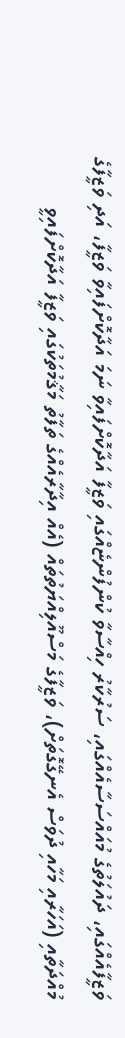ވަޒީފާއެއްގައި، ދައުލަތުގެ މުއައްސަސާއެއްގައި، ސަރުކާރު ހިއްސާވާ ކުންފުންޏެއްގައި ވަޒީފާ އަދާކޮށްފައިވާ ނަމަ އަދާކޮށްފައިވާ ވަޒީފާ، އަދި ވަޒީފާގެ މުއްދަތާއި (އަހަރާއި މަހާއި ދުވަސް އެނގޭގޮތަށް)، ވަޒީފާގެ މަސްއޫލިއްޔަތުތައް (އެއް އިދާރާއެއްގެ ތަފާތު މަޤާމުތަކުގައި ވަޒީފާ އަދާކޮށްފައިވީ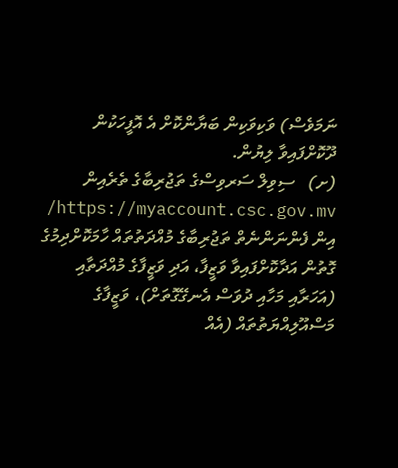ނަމަވެސް) ވަކިވަކިން ބަޔާންކޮށް އެ އޮފީހަކުން ދޫކޮށްފައިވާ ލިޔުން.
(ށ)   ސިވިލް ސަރވިސްގެ ތަޖުރިބާގެ ތެރެއިން https://myaccount.csc.gov.mv/ އިން ފެންނަންނެތް ތަޖުރިބާގެ މުއްދަތުތައް ހާމަކޮށްދިމުގެ ގޮތުން އަދާކޮށްފައިވާ ވަޒީފާ، އަދި ވަޒީފާގެ މުއްދަތާއި (އަހަރާއި މަހާއި ދުވަސް އެނގޭގޮތަށް)، ވަޒީފާގެ މަސްއޫލިއްޔަތުތައް (އެއް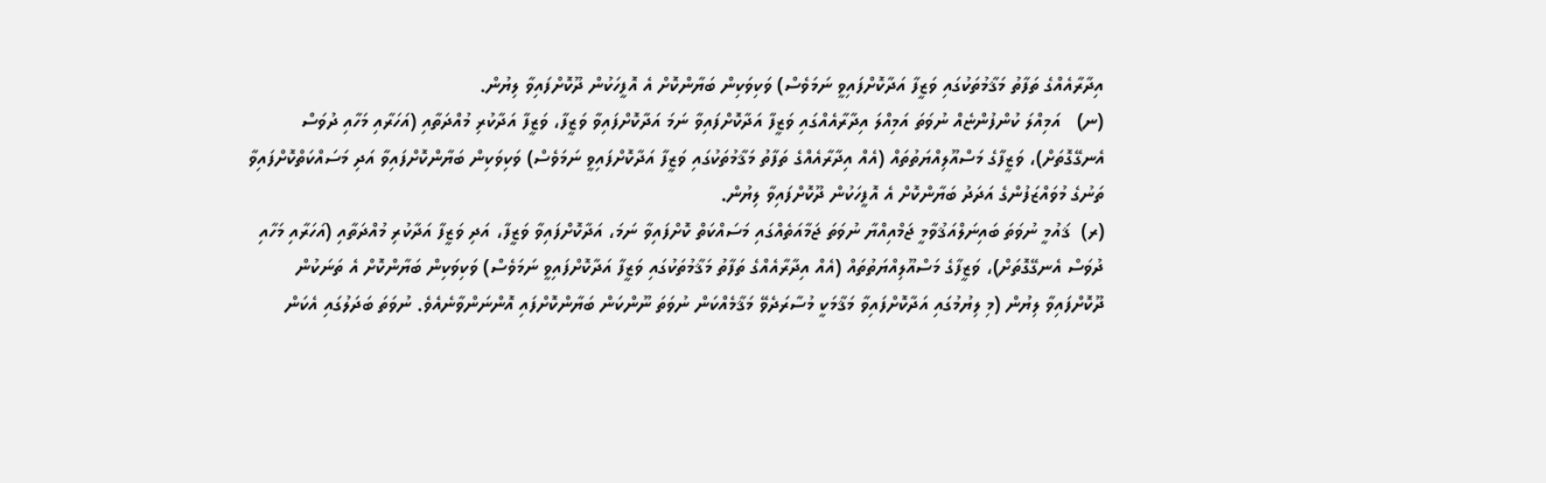އިދާރާއެއްގެ ތަފާތު މަޤާމުތަކުގައި ވަޒީފާ އަދާކޮށްފައިވީ ނަމަވެސް) ވަކިވަކިން ބަޔާންކޮށް އެ އޮފީހަކުން ދޫކޮށްފައިވާ ލިޔުން.
(ނ)   އަމިއްލަ ކުންފުންޏެއް ނުވަތަ އަމިއްލަ އިދާރާއެއްގައި ވަޒީފާ އަދާކޮށްފައިވާ ނަމަ އަދާކޮށްފައިވާ ވަޒީފާ، ވަޒީފާ އަދާކުރި މުއްދަތާއި (އަހަރާއި މަހާއި ދުވަސް އެނގޭގޮތަށް)، ވަޒީފާގެ މަސްއޫލިއްޔަތުތައް (އެއް އިދާރާއެއްގެ ތަފާތު މަޤާމުތަކުގައި ވަޒީފާ އަދާކޮށްފައިވީ ނަމަވެސް) ވަކިވަކިން ބަޔާންކޮށްފައިވާ އަދި މަސައްކަތްކޮށްފައިވާ ތަނުގެ މުވައްޒަފުންގެ އަދަދު ބަޔާންކޮށް އެ އޮފީހަކުން ދޫކޮށްފައިވާ ލިޔުން.
(ރ)  ޤައުމީ ނުވަތަ ބައިނަލްއަޤުވާމީ ޖަމްއިއްޔާ ނުވަތަ ޖަމާއަތެއްގައި މަސައްކަތް ކޮށްފައިވާ ނަމަ، އަދާކޮށްފައިވާ ވަޒީފާ، އަދި ވަޒީފާ އަދާކުރި މުއްދަތާއި (އަހަރާއި މަހާއި ދުވަސް އެނގޭގޮތަށް)، ވަޒީފާގެ މަސްއޫލިއްޔަތުތައް (އެއް އިދާރާއެއްގެ ތަފާތު މަޤާމުތަކުގައި ވަޒީފާ އަދާކޮށްފައިވީ ނަމަވެސް) ވަކިވަކިން ބަޔާންކޮށް އެ ތަނަކުން ދޫކޮށްފައިވާ ލިޔުން (މި ލިޔުމުގައި އަދާކޮށްފައިވާ މަޤާމަކީ މުސާރަދެވޭ މަޤާމެއްކަން ނުވަތަ ނޫންކަން ބަޔާންކޮށްފައި އޮންނަންވާނެއެވެ. ނުވަތަ ބަދަލުގައި އެކަން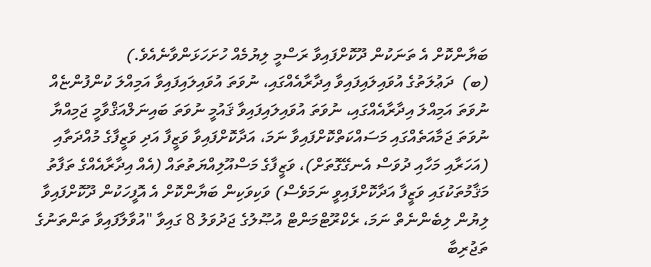ބަޔާންކޮށް އެ ތަނަކުން ދޫކޮށްފައިވާ ރަސްމީ ލިޔުމެއް ހުށަހަޅަންވާނެއެވެ.)
(ބ)  ދަޢުލަތުގެ އުވައިލައިފައިވާ އިދާރާއެއްގައި، ނުވަތަ އުވައިލައިފައިވާ އަމިއްލަ ކުންފުންޏެއް ނުވަތަ އަމިއްލަ އިދާރާއެއްގައި، ނުވަތަ އުވައިލައިފައިވާ ޤައުމީ ނުވަތަ ބައިނަލްއަޤްވާމީ ޖަމިއްޔާ ނުވަތަ ޖަމާއަތެއްގައި މަސައްކަތްކޮށްފައިވާ ނަމަ، އަދާކޮށްފައިވާ ވަޒީފާ އަދި ވަޒީފާގެ މުއްދަތާއި (އަހަރާއި މަހާއި ދުވަސް އެނގޭގޮތަށް)، ވަޒީފާގެ މަސްއޫލިއްޔަތުތައް (އެއް އިދާރާއެއްގެ ތަފާތު މަޤާމުތަކުގައި ވަޒީފާ އަދާކޮށްފައިވީ ނަމަވެސް) ވަކިވަކިން ބަޔާންކޮށް އެ އޮފީހަކުން ދޫކޮށްފައިވާ ލިޔުން ލިބެންނެތް ނަމަ، ރެކްރޫޓްމަންޓް އުޞޫލުގެ ޖަދުވަލު 8 ގައިވާ "އުވާލާފައިވާ ތަންތަނުގެ ތަޖުރިބާ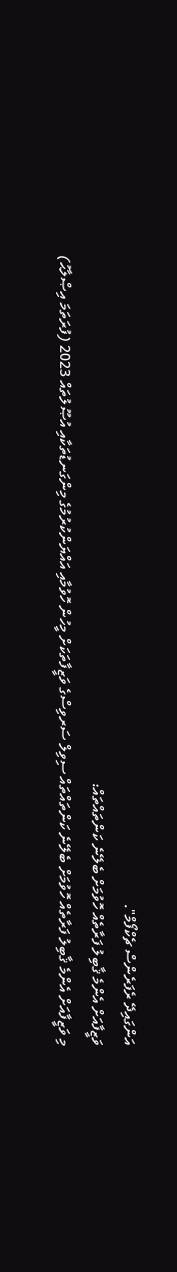އަންގައިދޭ ރެފަރެންސް ޗެކްފޯމް".
ވަޒީފާއަށް އެންމެ ޤާބިލު ފަރާތެއް ހޮވުމަށް ބެލޭނެ ކަންތައްތައް:
މި ވަޒީފާއަށް އެންމެ ޤާބިލު ފަރާތެއް ހޮވުމަށް ބެލޭނެ ކަންތައްތައް ސިވިލް ސަރވިސްގެ ވަޒީފާތަކަށް މީހުން ހޮވުމާއި އައްޔަންކުރުމުގެ މިންގަނޑުތަކާއި އުޞޫލުތައް 2023 (ފުރަތަމަ އިޞްލާޙު)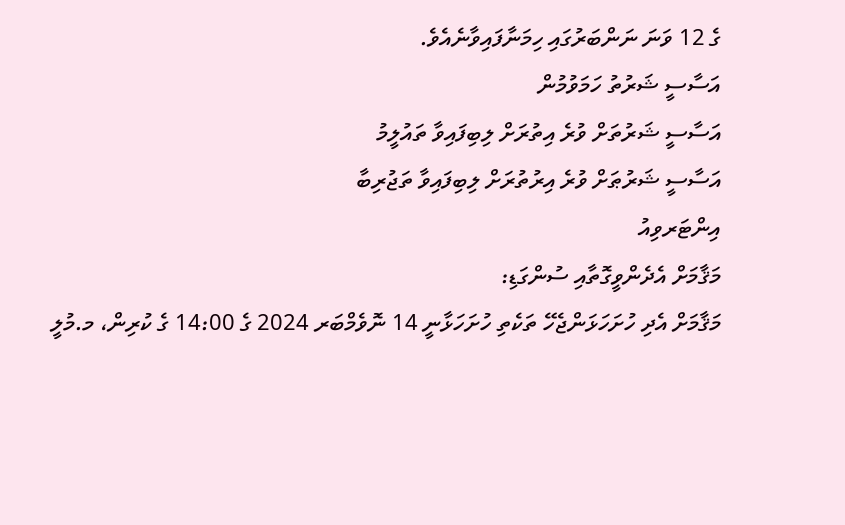ގެ 12 ވަނަ ނަންބަރުގައި ހިމަނާފައިވާނެއެވެ.
އަސާސީ ޝަރުތު ހަމަވުމުން
އަސާސީ ޝަރުތަށް ވުރެ އިތުރަށް ލިބިފައިވާ ތައުލީމު
އަސާސީ ޝަރުޠަށް ވުރެ އިރުތުރަށް ލިބިފައިވާ ތަޖުރިބާ
އިންޓަރވިއު
މަޤާމަށް އެދެންވީގޮތާއި ސުންގަޑި:
މަޤާމަށް އެދި ހުށަހަޅަންޖެހޭ ތަކެތި ހުށަހަޅާނީ 14 ނޮވެމްބަރ 2024 ގެ 14:00 ގެ ކުރިން، މ.މުލީ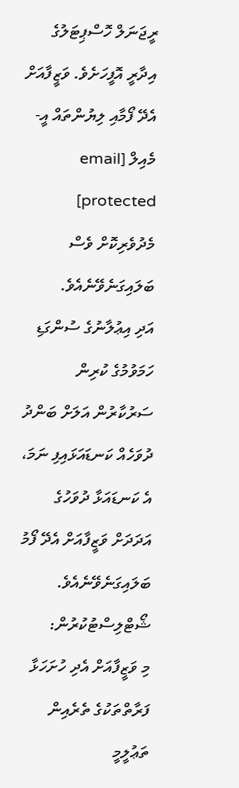ރީޖަނަލް ހޮސްޕިޓަލުގެ އިދާރީ އޮފީހަށެވެ. ވަޒީފާއަށް އެދޭ ފޯމާއި ލިޔުންތައް އީ-މެއިލް [email protected] މެދުވެރިކޮށް ވެސް ބަލައިގަނެވޭނެއެވެ.
އަދި އިޢުލާނުގެ ސުންގަޑި ހަމަވުމުގެ ކުރިން ސަރުކާރުން އަލަށް ބަންދު ދުވަހެއް ކަނޑައަޅައިފި ނަމަ، އެ ކަނޑައަޅާ ދުވަހުގެ އަދަދަށް ވަޒީފާއަށް އެދޭ ފޯމު ބަލައިގަނެވޭނެއެވެ.
ޝޯޓްލިސްޓުކުރުން:
މި ވަޒީފާއަށް އެދި ހުށަހަޅާ ފަރާތްތަކުގެ ތެރެއިން ތަޢުލީމީ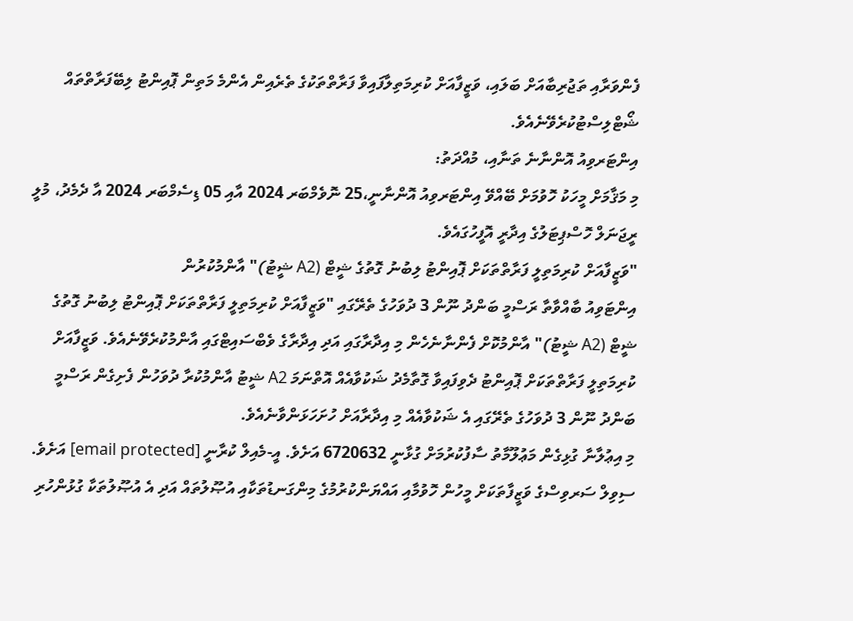ފެންވަރާއި ތަޖުރިބާއަށް ބަލައި، ވަޒީފާއަށް ކުރިމަތިލާފައިވާ ފަރާތްތަކުގެ ތެރެއިން އެންމެ މަތިން ޕޮއިންޓު ލިބޭފަރާތްތައް ޝޯޓްލިސްޓުކުރެވޭނެއެވެ.
އިންޓަރވިއު އޮންނާނެ ތަނާއި، މުއްދަތު:
މި މަޤާމަށް މީހަކު ހޮވުމަށް ބޭއްވޭ އިންޓަރވިއު އޮންނާނީ،25 ނޮވެމްބަރ 2024 އާއި 05 ޑިސެމްބަރ 2024 އާ ދެމެދު، މުލީ ރީޖަނަލް ހޮސްޕިޓަލުގެ އިދާރީ އޮފީހުގައެވެ.
"ވަޒީފާއަށް ކުރިމަތިލީ ފަރާތްތަކަށް ޕޮއިންޓު ލިބުނު ގޮތުގެ ޝީޓް (A2 ޝީޓު)" އާންމުކުރުން
އިންޓަވިއު ބާއްވާތާ ރަސްމީ ބަންދު ނޫން 3 ދުވަހުގެ ތެރޭގައި "ވަޒީފާއަށް ކުރިމަތިލީ ފަރާތްތަކަށް ޕޮއިންޓު ލިބުނު ގޮތުގެ ޝީޓް (A2 ޝީޓު)" އާންމުކޮށް ފެންނާނެހެން މި އިދާރާގައި އަދި އިދާރާގެ ވެބްސައިޓްގައި އާންމުކުރެވޭނެއެވެ. ވަޒީފާއަށް ކުރިމަތިލީ ފަރާތްތަކަށް ޕޮއިންޓު ދެވިފައިވާ ގޮތާމެދު ޝަކުވާއެއް އޮތްނަމަ A2 ޝީޓު އާންމުކުރާ ދުވަހުން ފެށިގެން ރަސްމީ ބަންދު ނޫން 3 ދުވަހުގެ ތެރޭގައި އެ ޝަކުވާއެއް މި އިދާރާއަށް ހުށަހަޅަންވާނެއެވެ.
މި އިޢުލާނާ ގުޅިގެން މަޢުލޫމާތު ސާފުކުރުމަށް ގުޅާނީ 6720632 އަށެވެ. އީ-މެއިލް ކުރާނީ [email protected] އަށެވެ.
ސިވިލް ސަރވިސްގެ ވަޒީފާތަކަށް މީހުން ހޮވުމާއި އައްޔަންކުރުމުގެ މިންގަނޑުތަކާއި އުޞޫލުތައް އަދި އެ އުޞޫލުތަކާ ގުޅުންހުރި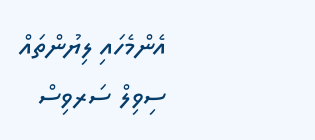އެންމެހައި ލިޔުންތައް ސިވިލް ސަރވިސް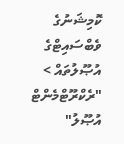ކޮމިޝަނުގެ ވެބްސައިޓްގެ އުޞޫލުތައް > "ރެކްރޫޓްމެންޓް އުޞޫލު"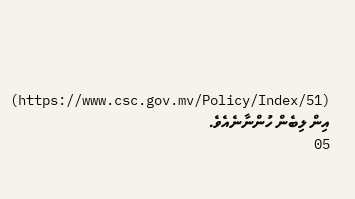(https://www.csc.gov.mv/Policy/Index/51) އިން ލިބެން ހުންނާނެއެވެ.
05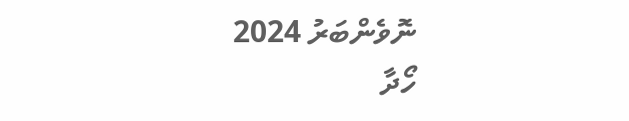ނޮވެންބަރު 2024
ހޯދާ